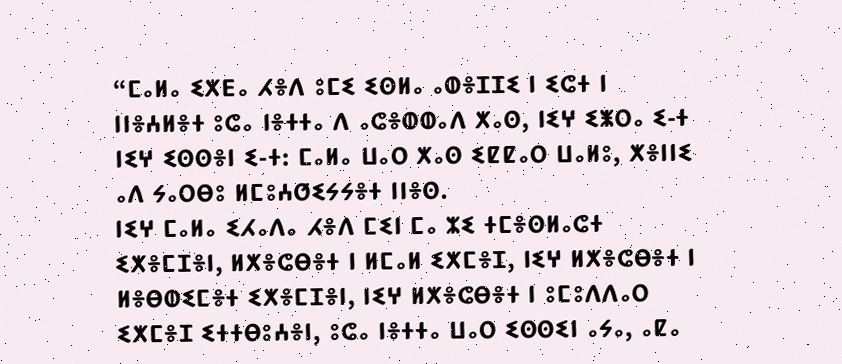“ⵎⴰⵍⴰ ⵉⵅⴹⴰ ⵃⴻⴷ ⵓⵎⵉ ⵉⵙⵍⴰ ⴰⵀⴻⵊⵊⵉ ⵏ ⵉⵛⵜ ⵏ ⵏⵏⴻⵄⵍⴻⵜ ⵓⵛⴰ ⵏⴻⵜⵜⴰ ⴷ ⴰⵛⴻⵀⵀⴰⴷ ⵅⴰⵙ, ⵏⵉⵖ ⵉⵥⵔⴰ ⵉ-ⵜ ⵏⵉⵖ ⵉⵙⵙⴻⵏ ⵉ-ⵜ: ⵎⴰⵍⴰ ⵡⴰⵔ ⵅⴰⵙ ⵉⵇⵇⴰⵔ ⵡⴰⵍⵓ, ⵅⴻⵏⵏⵉ ⴰⴷ ⵢⴰⵔⴱⵓ ⵍⵎⵓⵄⵚⵉⵢⵢⴻⵜ ⵏⵏⴻⵙ.
ⵏⵉⵖ ⵎⴰⵍⴰ ⵉⵃⴰⴷⴰ ⵃⴻⴷ ⵎⵉⵏ ⵎⴰ ⵣⵉ ⵜⵎⴻⵙⵍⴰⵛⵜ ⵉⵅⴻⵎⵊⴻⵏ, ⵍⵅⴻⵛⴱⴻⵜ ⵏ ⵍⵎⴰⵍ ⵉⵅⵎⴻⵊ, ⵏⵉⵖ ⵍⵅⴻⵛⴱⴻⵜ ⵏ ⵍⴻⴱⵀⵉⵎⴻⵜ ⵉⵅⴻⵎⵊⴻⵏ, ⵏⵉⵖ ⵍⵅⴻⵛⴱⴻⵜ ⵏ ⵓⵎⵓⴷⴷⴰⵔ ⵉⵅⵎⴻⵊ ⵉⵜⵜⴱⵓⵄⴻⵏ, ⵓⵛⴰ ⵏⴻⵜⵜⴰ ⵡⴰⵔ ⵉⵙⵙⵉⵏ ⴰⵢⴰ, ⴰⵇⴰ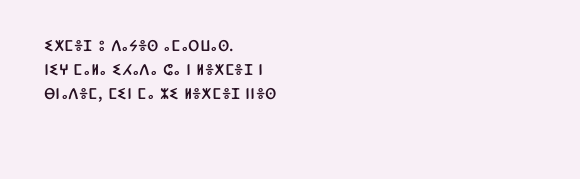ⵉⵅⵎⴻⵊ ⵓ ⴷⴰⵢⴻⵙ ⴰⵎⴰⵔⵡⴰⵙ.
ⵏⵉⵖ ⵎⴰⵍⴰ ⵉⵃⴰⴷⴰ ⵛⴰ ⵏ ⵍⴻⵅⵎⴻⵊ ⵏ ⴱⵏⴰⴷⴻⵎ, ⵎⵉⵏ ⵎⴰ ⵣⵉ ⵍⴻⵅⵎⴻⵊ ⵏⵏⴻⵙ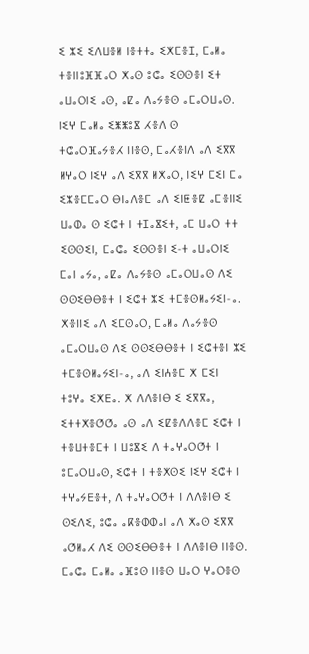ⵉ ⵣⵉ ⵉⴷⵡⴻⵍ ⵏⴻⵜⵜⴰ ⵉⵅⵎⴻⵊ, ⵎⴰⵍⴰ ⵜⴻⵏⵏⵓⴼⴼⴰⵔ ⵅⴰⵙ ⵓⵛⴰ ⵉⵙⵙⴻⵏ ⵉⵜ ⴰⵡⴰⵔⵏⵉ ⴰⵙ, ⴰⵇⴰ ⴷⴰⵢⴻⵙ ⴰⵎⴰⵔⵡⴰⵙ.
ⵏⵉⵖ ⵎⴰⵍⴰ ⵉⵥⵥⵓⴵ ⵃⴻⴷ ⵙ ⵜⵛⴰⵔⴼⴰⵢⴻⵃ ⵏⵏⴻⵙ, ⵎⴰⵃⴻⵏⴷ ⴰⴷ ⵉⴳⴳ ⵍⵖⴰⵔ ⵏⵉⵖ ⴰⴷ ⵉⴳⴳ ⵍⵅⴰⵔ, ⵏⵉⵖ ⵎⵉⵏ ⵎⴰ ⵉⵣⴻⵎⵎⴰⵔ ⴱⵏⴰⴷⴻⵎ ⴰⴷ ⵉⵏⵟⴻⵇ ⴰⵎⴻⵏⵏⵉ ⵡⴰⵀⴰ ⵙ ⵉⵛⵜ ⵏ ⵜⵊⴰⴵⵉⵜ, ⴰⵎ ⵡⴰⵔ ⵜⵜ ⵉⵙⵙⵉⵏ, ⵎⴰⵛⴰ ⵉⵙⵙⴻⵏ ⵉ-ⵜ ⴰⵡⴰⵔⵏⵉ ⵎⴰⵏ ⴰⵢⴰ, ⴰⵇⴰ ⴷⴰⵢⴻⵙ ⴰⵎⴰⵔⵡⴰⵙ ⴷⵉ ⵙⵙⵉⴱⴱⴻⵜ ⵏ ⵉⵛⵜ ⵣⵉ ⵜⵎⴻⵙⵍⴰⵢⵉⵏ-ⴰ.
ⵅⴻⵏⵏⵉ ⴰⴷ ⵉⵎⵙⴰⵔ, ⵎⴰⵍⴰ ⴷⴰⵢⴻⵙ ⴰⵎⴰⵔⵡⴰⵙ ⴷⵉ ⵙⵙⵉⴱⴱⴻⵜ ⵏ ⵉⵛⵜⴻⵏ ⵣⵉ ⵜⵎⴻⵙⵍⴰⵢⵉⵏ-ⴰ, ⴰⴷ ⵉⵏⵄⴻⵎ ⵅ ⵎⵉⵏ ⵜⵓⵖⴰ ⵉⵅⴹⴰ. ⵅ ⴷⴷⴻⵏⴱ ⵉ ⵉⴳⴳⴰ, ⵉⵜⵜⵅⴻⵚⵚⴰ ⴰⵙ ⴰⴷ ⵉⵇⴻⴷⴷⴻⵎ ⵉⵛⵜ ⵏ ⵜⴻⵡⵜⴻⵎⵜ ⵏ ⵡⵓⴵⵉ ⴷ ⵜⴰⵖⴰⵔⵚⵜ ⵏ ⵓⵎⴰⵔⵡⴰⵙ, ⵉⵛⵜ ⵏ ⵜⴻⵅⵙⵉ ⵏⵉⵖ ⵉⵛⵜ ⵏ ⵜⵖⴰⵢⴹⴻⵜ, ⴷ ⵜⴰⵖⴰⵔⵚⵜ ⵏ ⴷⴷⴻⵏⴱ ⵉ ⵙⵉⴷⵉ, ⵓⵛⴰ ⴰⴽⴻⵀⵀⴰⵏ ⴰⴷ ⵅⴰⵙ ⵉⴳⴳ ⴰⵚⵍⴰⵃ ⴷⵉ ⵙⵙⵉⴱⴱⴻⵜ ⵏ ⴷⴷⴻⵏⴱ ⵏⵏⴻⵙ.
ⵎⴰⵛⴰ ⵎⴰⵍⴰ ⴰⴼⵓⵙ ⵏⵏⴻⵙ ⵡⴰⵔ ⵖⴰⵔⴻⵙ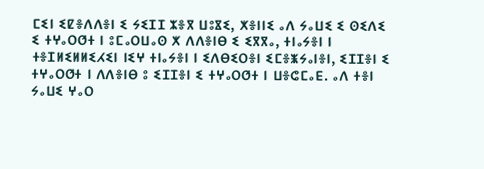ⵎⵉⵏ ⵉⵇⴻⴷⴷⴻⵏ ⵉ ⵢⵉⵊⵊ ⵣⴻⴳ ⵡⵓⴵⵉ, ⵅⴻⵏⵏⵉ ⴰⴷ ⵢⴰⵡⵉ ⵉ ⵙⵉⴷⵉ ⵉ ⵜⵖⴰⵔⵚⵜ ⵏ ⵓⵎⴰⵔⵡⴰⵙ ⵅ ⴷⴷⴻⵏⴱ ⵉ ⵉⴳⴳⴰ, ⵜⵏⴰⵢⴻⵏ ⵏ ⵜⴻⵊⵍⵉⵍⵍⵉⵃⵉⵏ ⵏⵉⵖ ⵜⵏⴰⵢⴻⵏ ⵏ ⵉⴷⴱⵉⵔⴻⵏ ⵉⵎⴻⵥⵢⴰⵏⴻⵏ, ⵉⵊⵊⴻⵏ ⵉ ⵜⵖⴰⵔⵚⵜ ⵏ ⴷⴷⴻⵏⴱ ⵓ ⵉⵊⵊⴻⵏ ⵉ ⵜⵖⴰⵔⵚⵜ ⵏ ⵡⴻⵛⵎⴰⴹ. ⴰⴷ ⵜⴻⵏ ⵢⴰⵡⵉ ⵖⴰⵔ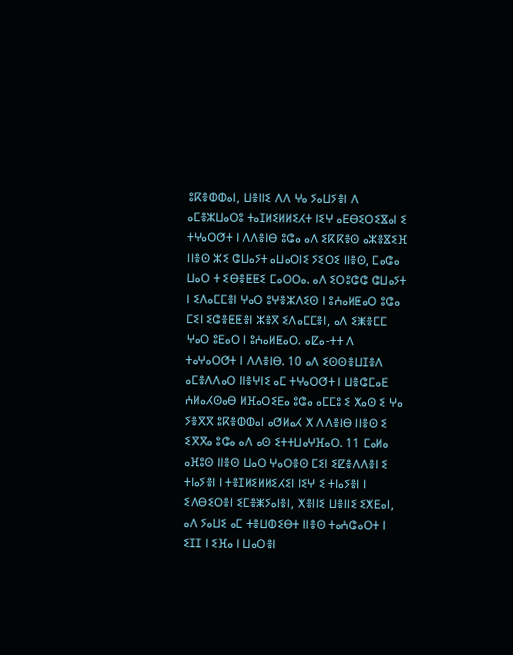ⵓⴽⴻⵀⵀⴰⵏ, ⵡⴻⵏⵏⵉ ⴷⴷ ⵖⴰ ⵢⴰⵡⵢⴻⵏ ⴷ ⴰⵎⴻⵣⵡⴰⵔⵓ ⵜⴰⵊⵍⵉⵍⵍⵉⵃⵜ ⵏⵉⵖ ⴰⴹⴱⵉⵔⵉⴵⴰⵏ ⵉ ⵜⵖⴰⵔⵚⵜ ⵏ ⴷⴷⴻⵏⴱ ⵓⵛⴰ ⴰⴷ ⵉⴽⴽⴻⵙ ⴰⵣⴻⴵⵉⴼ ⵏⵏⴻⵙ ⵣⵉ ⵛⵡⴰⵢⵜ ⴰⵡⴰⵔⵏⵉ ⵢⵉⵔⵉ ⵏⵏⴻⵙ, ⵎⴰⵛⴰ ⵡⴰⵔ ⵜ ⵉⴱⴻⵟⵟⵉ ⵎⴰⵔⵔⴰ. ⴰⴷ ⵉⵔⵓⵛⵛ ⵛⵡⴰⵢⵜ ⵏ ⵉⴷⴰⵎⵎⴻⵏ ⵖⴰⵔ ⵓⵖⴻⵣⴷⵉⵙ ⵏ ⵓⵄⴰⵍⵟⴰⵔ ⵓⵛⴰ ⵎⵉⵏ ⵉⵛⴻⵟⵟⴻⵏ ⵣⴻⴳ ⵉⴷⴰⵎⵎⴻⵏ, ⴰⴷ ⵉⵥⴻⵎⵎ ⵖⴰⵔ ⵓⴹⴰⵔ ⵏ ⵓⵄⴰⵍⵟⴰⵔ. ⴰⵇⴰ-ⵜⵜ ⴷ ⵜⴰⵖⴰⵔⵚⵜ ⵏ ⴷⴷⴻⵏⴱ. 10 ⴰⴷ ⵉⵙⵙⴻⵡⵊⴻⴷ ⴰⵎⴻⴷⴷⴰⵔ ⵏⵏⴻⵖⵏⵉ ⴰⵎ ⵜⵖⴰⵔⵚⵜ ⵏ ⵡⴻⵛⵎⴰⴹ ⵄⵍⴰⵃⵙⴰⴱ ⵍⴼⴰⵔⵉⴹⴰ ⵓⵛⴰ ⴰⵎⵎⵓ ⵉ ⵅⴰⵙ ⵉ ⵖⴰ ⵢⴻⴳⴳ ⵓⴽⴻⵀⵀⴰⵏ ⴰⵚⵍⴰⵃ ⵅ ⴷⴷⴻⵏⴱ ⵏⵏⴻⵙ ⵉ ⵉⴳⴳⴰ ⵓⵛⴰ ⴰⴷ ⴰⵙ ⵉⵜⵜⵡⴰⵖⴼⴰⵔ. 11 ⵎⴰⵍⴰ ⴰⴼⵓⵙ ⵏⵏⴻⵙ ⵡⴰⵔ ⵖⴰⵔⴻⵙ ⵎⵉⵏ ⵉⵇⴻⴷⴷⴻⵏ ⵉ ⵜⵏⴰⵢⴻⵏ ⵏ ⵜⴻⵊⵍⵉⵍⵍⵉⵃⵉⵏ ⵏⵉⵖ ⵉ ⵜⵏⴰⵢⴻⵏ ⵏ ⵉⴷⴱⵉⵔⴻⵏ ⵉⵎⴻⵥⵢⴰⵏⴻⵏ, ⵅⴻⵏⵏⵉ ⵡⴻⵏⵏⵉ ⵉⵅⴹⴰⵏ, ⴰⴷ ⵢⴰⵡⵉ ⴰⵎ ⵜⴻⵡⵀⵉⴱⵜ ⵏⵏⴻⵙ ⵜⴰⵄⵛⴰⵔⵜ ⵏ ⵉⵊⵊ ⵏ ⵉⴼⴰ ⵏ ⵡⴰⵔⴻⵏ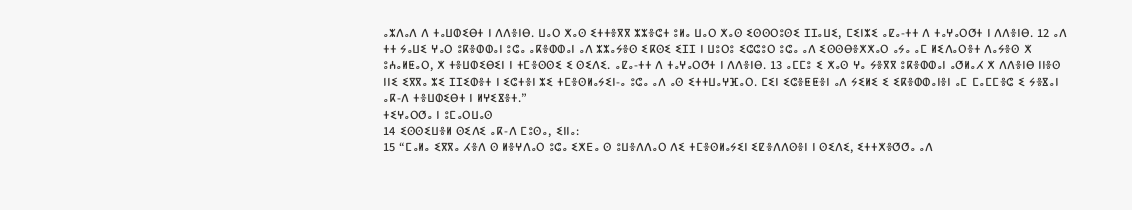ⴰⵣⴷⴰⴷ ⴷ ⵜⴰⵡⵀⵉⴱⵜ ⵏ ⴷⴷⴻⵏⴱ. ⵡⴰⵔ ⵅⴰⵙ ⵉⵜⵜⴻⴳⴳ ⵣⵣⴻⵛⵜ ⵓⵍⴰ ⵡⴰⵔ ⵅⴰⵙ ⵉⵙⵙⵔⵓⵙⵉ ⵊⵊⴰⵡⵉ, ⵎⵉⵏⵣⵉ ⴰⵇⴰ-ⵜⵜ ⴷ ⵜⴰⵖⴰⵔⵚⵜ ⵏ ⴷⴷⴻⵏⴱ. 12 ⴰⴷ ⵜⵜ ⵢⴰⵡⵉ ⵖⴰⵔ ⵓⴽⴻⵀⵀⴰⵏ ⵓⵛⴰ ⴰⴽⴻⵀⵀⴰⵏ ⴰⴷ ⵣⵣⴰⵢⴻⵙ ⵉⴽⵙⵉ ⵉⵊⵊ ⵏ ⵡⵓⵔⵓ ⵉⵛⵛⵓⵔ ⵓⵛⴰ ⴰⴷ ⵉⵙⵙⴱⴻⵅⵅⴰⵔ ⴰⵢⴰ ⴰⵎ ⵍⵉⴷⴰⵔⴻⵜ ⴷⴰⵢⴻⵙ ⵅ ⵓⵄⴰⵍⵟⴰⵔ, ⵅ ⵜⴻⵡⵀⵉⴱⵉⵏ ⵏ ⵜⵎⴻⵙⵙⵉ ⵉ ⵙⵉⴷⵉ. ⴰⵇⴰ-ⵜⵜ ⴷ ⵜⴰⵖⴰⵔⵚⵜ ⵏ ⴷⴷⴻⵏⴱ. 13 ⴰⵎⵎⵓ ⵉ ⵅⴰⵙ ⵖⴰ ⵢⴻⴳⴳ ⵓⴽⴻⵀⵀⴰⵏ ⴰⵚⵍⴰⵃ ⵅ ⴷⴷⴻⵏⴱ ⵏⵏⴻⵙ ⵏⵏⵉ ⵉⴳⴳⴰ ⵣⵉ ⵊⵊⵉⵀⴻⵜ ⵏ ⵉⵛⵜⴻⵏ ⵣⵉ ⵜⵎⴻⵙⵍⴰⵢⵉⵏ-ⴰ ⵓⵛⴰ ⴰⴷ ⴰⵙ ⵉⵜⵜⵡⴰⵖⴼⴰⵔ. ⵎⵉⵏ ⵉⵛⴻⵟⵟⴻⵏ ⴰⴷ ⵢⵉⵍⵉ ⵉ ⵉⴽⴻⵀⵀⴰⵏⴻⵏ ⴰⵎ ⵎⴰⵎⵎⴻⵛ ⵉ ⵢⴻⴵⴰⵏ ⴰⴽ-ⴷ ⵜⴻⵡⵀⵉⴱⵜ ⵏ ⵍⵖⵉⴵⴻⵜ.”
ⵜⵉⵖⴰⵔⵚⴰ ⵏ ⵓⵎⴰⵔⵡⴰⵙ
14 ⵉⵙⵙⵉⵡⴻⵍ ⵙⵉⴷⵉ ⴰⴽ-ⴷ ⵎⵓⵙⴰ, ⵉⵏⵏⴰ:
15 “ⵎⴰⵍⴰ ⵉⴳⴳⴰ ⵃⴻⴷ ⵙ ⵍⴻⵖⴷⴰⵔ ⵓⵛⴰ ⵉⵅⴹⴰ ⵙ ⵓⵡⴻⴷⴷⴰⵔ ⴷⵉ ⵜⵎⴻⵙⵍⴰⵢⵉⵏ ⵉⵇⴻⴷⴷⵙⴻⵏ ⵏ ⵙⵉⴷⵉ, ⵉⵜⵜⵅⴻⵚⵚⴰ ⴰⴷ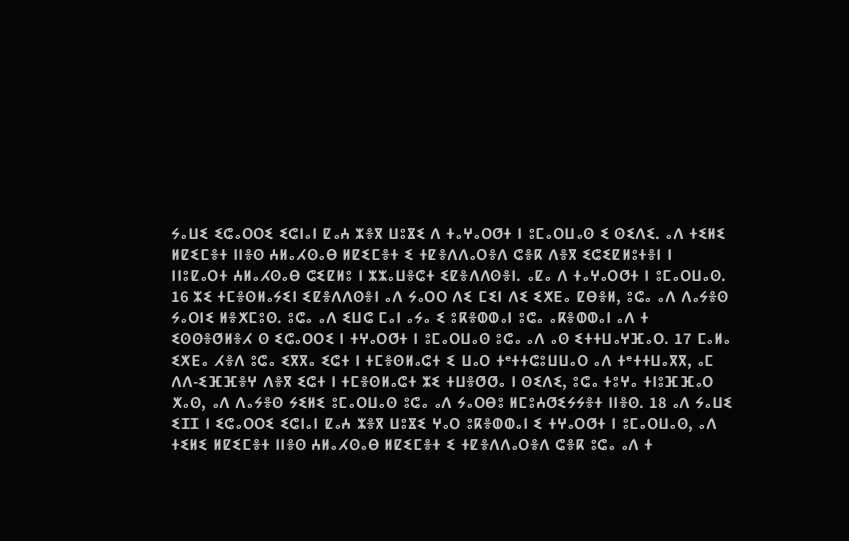ⵢⴰⵡⵉ ⵉⵛⴰⵔⵔⵉ ⵉⵛⵏⴰⵏ ⵇⴰⵄ ⵣⴻⴳ ⵡⵓⴵⵉ ⴷ ⵜⴰⵖⴰⵔⵚⵜ ⵏ ⵓⵎⴰⵔⵡⴰⵙ ⵉ ⵙⵉⴷⵉ. ⴰⴷ ⵜⵉⵍⵉ ⵍⵇⵉⵎⴻⵜ ⵏⵏⴻⵙ ⵄⵍⴰⵃⵙⴰⴱ ⵍⵇⵉⵎⴻⵜ ⵉ ⵜⵇⴻⴷⴷⴰⵔⴻⴷ ⵛⴻⴽ ⴷⴻⴳ ⵉⵛⵉⵇⵍⵓⵜⴻⵏ ⵏ ⵏⵏⵓⵇⴰⵔⵜ ⵄⵍⴰⵃⵙⴰⴱ ⵛⵉⵇⵍⵓ ⵏ ⵣⵣⴰⵡⴻⵛⵜ ⵉⵇⴻⴷⴷⵙⴻⵏ. ⴰⵇⴰ ⴷ ⵜⴰⵖⴰⵔⵚⵜ ⵏ ⵓⵎⴰⵔⵡⴰⵙ. 16 ⵣⵉ ⵜⵎⴻⵙⵍⴰⵢⵉⵏ ⵉⵇⴻⴷⴷⵙⴻⵏ ⴰⴷ ⵢⴰⵔⵔ ⴷⵉ ⵎⵉⵏ ⴷⵉ ⵉⵅⴹⴰ ⵇⴱⴻⵍ, ⵓⵛⴰ ⴰⴷ ⴷⴰⵢⴻⵙ ⵢⴰⵔⵏⵉ ⵍⴻⵅⵎⵓⵙ. ⵓⵛⴰ ⴰⴷ ⵉⵡⵛ ⵎⴰⵏ ⴰⵢⴰ ⵉ ⵓⴽⴻⵀⵀⴰⵏ ⵓⵛⴰ ⴰⴽⴻⵀⵀⴰⵏ ⴰⴷ ⵜ ⵉⵙⵙⴻⵚⵍⴻⵃ ⵙ ⵉⵛⴰⵔⵔⵉ ⵏ ⵜⵖⴰⵔⵚⵜ ⵏ ⵓⵎⴰⵔⵡⴰⵙ ⵓⵛⴰ ⴰⴷ ⴰⵙ ⵉⵜⵜⵡⴰⵖⴼⴰⵔ. 17 ⵎⴰⵍⴰ ⵉⵅⴹⴰ ⵃⴻⴷ ⵓⵛⴰ ⵉⴳⴳⴰ ⵉⵛⵜ ⵏ ⵜⵎⴻⵙⵍⴰⵛⵜ ⵉ ⵡⴰⵔ ⵜᵉⵜⵜⵛⵓⵡⵡⴰⵔ ⴰⴷ ⵜᵉⵜⵜⵡⴰⴳⴳ, ⴰⵎ ⴷⴷ-ⵉⴼⴼⴻⵖ ⴷⴻⴳ ⵉⵛⵜ ⵏ ⵜⵎⴻⵙⵍⴰⵛⵜ ⵣⵉ ⵜⵡⴻⵚⵚⴰ ⵏ ⵙⵉⴷⵉ, ⵓⵛⴰ ⵜⵓⵖⴰ ⵜⵏⵓⴼⴼⴰⵔ ⵅⴰⵙ, ⴰⴷ ⴷⴰⵢⴻⵙ ⵢⵉⵍⵉ ⵓⵎⴰⵔⵡⴰⵙ ⵓⵛⴰ ⴰⴷ ⵢⴰⵔⴱⵓ ⵍⵎⵓⵄⵚⵉⵢⵢⴻⵜ ⵏⵏⴻⵙ. 18 ⴰⴷ ⵢⴰⵡⵉ ⵉⵊⵊ ⵏ ⵉⵛⴰⵔⵔⵉ ⵉⵛⵏⴰⵏ ⵇⴰⵄ ⵣⴻⴳ ⵡⵓⴵⵉ ⵖⴰⵔ ⵓⴽⴻⵀⵀⴰⵏ ⵉ ⵜⵖⴰⵔⵚⵜ ⵏ ⵓⵎⴰⵔⵡⴰⵙ, ⴰⴷ ⵜⵉⵍⵉ ⵍⵇⵉⵎⴻⵜ ⵏⵏⴻⵙ ⵄⵍⴰⵃⵙⴰⴱ ⵍⵇⵉⵎⴻⵜ ⵉ ⵜⵇⴻⴷⴷⴰⵔⴻⴷ ⵛⴻⴽ ⵓⵛⴰ ⴰⴷ ⵜ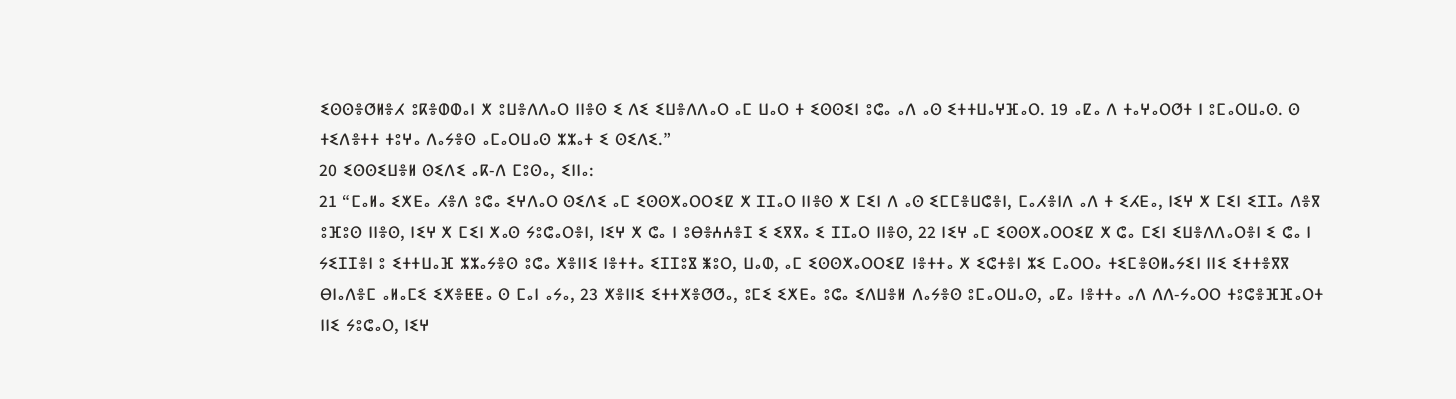ⵉⵙⵙⴻⵚⵍⴻⵃ ⵓⴽⴻⵀⵀⴰⵏ ⵅ ⵓⵡⴻⴷⴷⴰⵔ ⵏⵏⴻⵙ ⵉ ⴷⵉ ⵉⵡⴻⴷⴷⴰⵔ ⴰⵎ ⵡⴰⵔ ⵜ ⵉⵙⵙⵉⵏ ⵓⵛⴰ ⴰⴷ ⴰⵙ ⵉⵜⵜⵡⴰⵖⴼⴰⵔ. 19 ⴰⵇⴰ ⴷ ⵜⴰⵖⴰⵔⵚⵜ ⵏ ⵓⵎⴰⵔⵡⴰⵙ. ⵙ ⵜⵉⴷⴻⵜⵜ ⵜⵓⵖⴰ ⴷⴰⵢⴻⵙ ⴰⵎⴰⵔⵡⴰⵙ ⵣⵣⴰⵜ ⵉ ⵙⵉⴷⵉ.”
20 ⵉⵙⵙⵉⵡⴻⵍ ⵙⵉⴷⵉ ⴰⴽ-ⴷ ⵎⵓⵙⴰ, ⵉⵏⵏⴰ:
21 “ⵎⴰⵍⴰ ⵉⵅⴹⴰ ⵃⴻⴷ ⵓⵛⴰ ⵉⵖⴷⴰⵔ ⵙⵉⴷⵉ ⴰⵎ ⵉⵙⵙⵅⴰⵔⵔⵉⵇ ⵅ ⵊⵊⴰⵔ ⵏⵏⴻⵙ ⵅ ⵎⵉⵏ ⴷ ⴰⵙ ⵉⵎⵎⴻⵡⵛⴻⵏ, ⵎⴰⵃⴻⵏⴷ ⴰⴷ ⵜ ⵉⵃⴹⴰ, ⵏⵉⵖ ⵅ ⵎⵉⵏ ⵉⵊⵊⴰ ⴷⴻⴳ ⵓⴼⵓⵙ ⵏⵏⴻⵙ, ⵏⵉⵖ ⵅ ⵎⵉⵏ ⵅⴰⵙ ⵢⵓⵛⴰⵔⴻⵏ, ⵏⵉⵖ ⵅ ⵛⴰ ⵏ ⵓⴱⴻⵄⵄⴻⵊ ⵉ ⵉⴳⴳⴰ ⵉ ⵊⵊⴰⵔ ⵏⵏⴻⵙ, 22 ⵏⵉⵖ ⴰⵎ ⵉⵙⵙⵅⴰⵔⵔⵉⵇ ⵅ ⵛⴰ ⵎⵉⵏ ⵉⵡⴻⴷⴷⴰⵔⴻⵏ ⵉ ⵛⴰ ⵏ ⵢⵉⵊⵊⴻⵏ ⵓ ⵉⵜⵜⵡⴰⴼ ⵣⵣⴰⵢⴻⵙ ⵓⵛⴰ ⵅⴻⵏⵏⵉ ⵏⴻⵜⵜⴰ ⵉⵊⵊⵓⴵ ⵥⵓⵔ, ⵡⴰⵀ, ⴰⵎ ⵉⵙⵙⵅⴰⵔⵔⵉⵇ ⵏⴻⵜⵜⴰ ⵅ ⵉⵛⵜⴻⵏ ⵣⵉ ⵎⴰⵔⵔⴰ ⵜⵉⵎⴻⵙⵍⴰⵢⵉⵏ ⵏⵏⵉ ⵉⵜⵜⴻⴳⴳ ⴱⵏⴰⴷⴻⵎ ⴰⵍⴰⵎⵉ ⵉⵅⴻⵟⵟⴰ ⵙ ⵎⴰⵏ ⴰⵢⴰ, 23 ⵅⴻⵏⵏⵉ ⵉⵜⵜⵅⴻⵚⵚⴰ, ⵓⵎⵉ ⵉⵅⴹⴰ ⵓⵛⴰ ⵉⴷⵡⴻⵍ ⴷⴰⵢⴻⵙ ⵓⵎⴰⵔⵡⴰⵙ, ⴰⵇⴰ ⵏⴻⵜⵜⴰ ⴰⴷ ⴷⴷ-ⵢⴰⵔⵔ ⵜⵓⵛⴻⴼⴼⴰⵔⵜ ⵏⵏⵉ ⵢⵓⵛⴰⵔ, ⵏⵉⵖ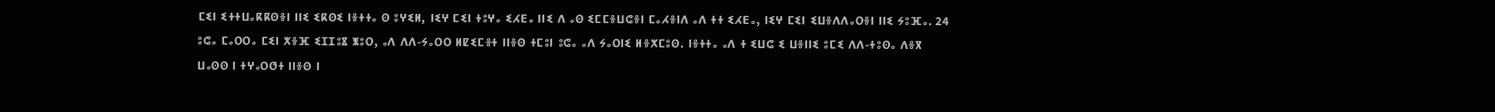ⵎⵉⵏ ⵉⵜⵜⵡⴰⴽⴽⵙⴻⵏ ⵏⵏⵉ ⵉⴽⵙⵉ ⵏⴻⵜⵜⴰ ⵙ ⵓⵖⵉⵍ, ⵏⵉⵖ ⵎⵉⵏ ⵜⵓⵖⴰ ⵉⵃⴹⴰ ⵏⵏⵉ ⴷ ⴰⵙ ⵉⵎⵎⴻⵡⵛⴻⵏ ⵎⴰⵃⴻⵏⴷ ⴰⴷ ⵜⵜ ⵉⵃⴹⴰ, ⵏⵉⵖ ⵎⵉⵏ ⵉⵡⴻⴷⴷⴰⵔⴻⵏ ⵏⵏⵉ ⵢⵓⴼⴰ. 24 ⵓⵛⴰ ⵎⴰⵔⵔⴰ ⵎⵉⵏ ⵅⴻⴼ ⵉⵊⵊⵓⴵ ⵥⵓⵔ, ⴰⴷ ⴷⴷ-ⵢⴰⵔⵔ ⵍⵇⵉⵎⴻⵜ ⵏⵏⴻⵙ ⵜⵎⵓⵏ ⵓⵛⴰ ⴰⴷ ⵢⴰⵔⵏⵉ ⵍⴻⵅⵎⵓⵙ. ⵏⴻⵜⵜⴰ ⴰⴷ ⵜ ⵉⵡⵛ ⵉ ⵡⴻⵏⵏⵉ ⵓⵎⵉ ⴷⴷ-ⵜⵓⵙⴰ ⴷⴻⴳ ⵡⴰⵙⵙ ⵏ ⵜⵖⴰⵔⵚⵜ ⵏⵏⴻⵙ ⵏ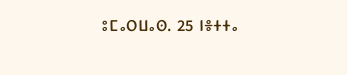ⵓⵎⴰⵔⵡⴰⵙ. 25 ⵏⴻⵜⵜⴰ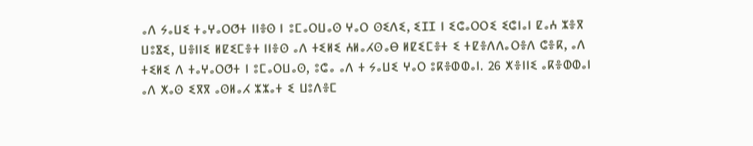ⴰⴷ ⵢⴰⵡⵉ ⵜⴰⵖⴰⵔⵚⵜ ⵏⵏⴻⵙ ⵏ ⵓⵎⴰⵔⵡⴰⵙ ⵖⴰⵔ ⵙⵉⴷⵉ, ⵉⵊⵊ ⵏ ⵉⵛⴰⵔⵔⵉ ⵉⵛⵏⴰⵏ ⵇⴰⵄ ⵣⴻⴳ ⵡⵓⴵⵉ, ⵡⴻⵏⵏⵉ ⵍⵇⵉⵎⴻⵜ ⵏⵏⴻⵙ ⴰⴷ ⵜⵉⵍⵉ ⵄⵍⴰⵃⵙⴰⴱ ⵍⵇⵉⵎⴻⵜ ⵉ ⵜⵇⴻⴷⴷⴰⵔⴻⴷ ⵛⴻⴽ, ⴰⴷ ⵜⵉⵍⵉ ⴷ ⵜⴰⵖⴰⵔⵚⵜ ⵏ ⵓⵎⴰⵔⵡⴰⵙ, ⵓⵛⴰ ⴰⴷ ⵜ ⵢⴰⵡⵉ ⵖⴰⵔ ⵓⴽⴻⵀⵀⴰⵏ. 26 ⵅⴻⵏⵏⵉ ⴰⴽⴻⵀⵀⴰⵏ ⴰⴷ ⵅⴰⵙ ⵉⴳⴳ ⴰⵙⵍⴰⵃ ⵣⵣⴰⵜ ⵉ ⵡⵓⴷⴻⵎ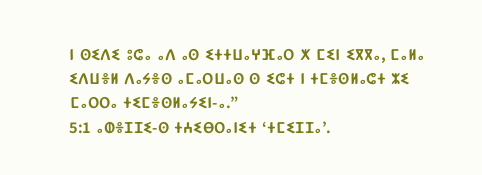ⵏ ⵙⵉⴷⵉ ⵓⵛⴰ ⴰⴷ ⴰⵙ ⵉⵜⵜⵡⴰⵖⴼⴰⵔ ⵅ ⵎⵉⵏ ⵉⴳⴳⴰ, ⵎⴰⵍⴰ ⵉⴷⵡⴻⵍ ⴷⴰⵢⴻⵙ ⴰⵎⴰⵔⵡⴰⵙ ⵙ ⵉⵛⵜ ⵏ ⵜⵎⴻⵙⵍⴰⵛⵜ ⵣⵉ ⵎⴰⵔⵔⴰ ⵜⵉⵎⴻⵙⵍⴰⵢⵉⵏ-ⴰ.”
5:1 ⴰⵀⴻⵊⵊⵉ-ⵙ ⵜⵄⵉⴱⵔⴰⵏⵉⵜ ‘ⵜⵎⵉⵊⵊⴰ’.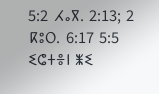5:2 ⵃⴰⴳ. 2:13; 2 ⴽⵓⵔ. 6:17 5:5 ⵉⵛⵜⴻⵏ ⵥⵉ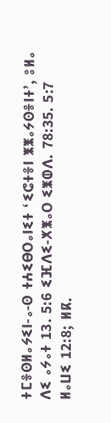ⵜⵎⴻⵙⵍⴰⵢⵉⵏ-ⴰ-ⵙ ⵜⵄⵉⴱⵔⴰⵏⵉⵜ ‘ⵉⵛⵜⴻⵏ ⵥⵥⴰⵢⵙⴻⵏⵜ’, ⵓⵍⴰ ⴷⵉ ⴰⵢⴰⵜ 13. 5:6 ⵉⴼⴷⵉ-ⵅⵥⴰⵔ ⵉⵥⵀⴷ. 78:35. 5:7 ⵍⴰⵡⵉ 12:8; ⵍⴽ.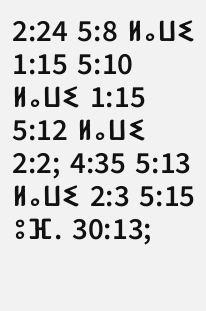2:24 5:8 ⵍⴰⵡⵉ 1:15 5:10 ⵍⴰⵡⵉ 1:15 5:12 ⵍⴰⵡⵉ 2:2; 4:35 5:13 ⵍⴰⵡⵉ 2:3 5:15 ⵓⴼ. 30:13;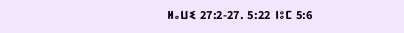ⵍⴰⵡⵉ 27:2-27. 5:22 ⵏⵓⵎ 5:6